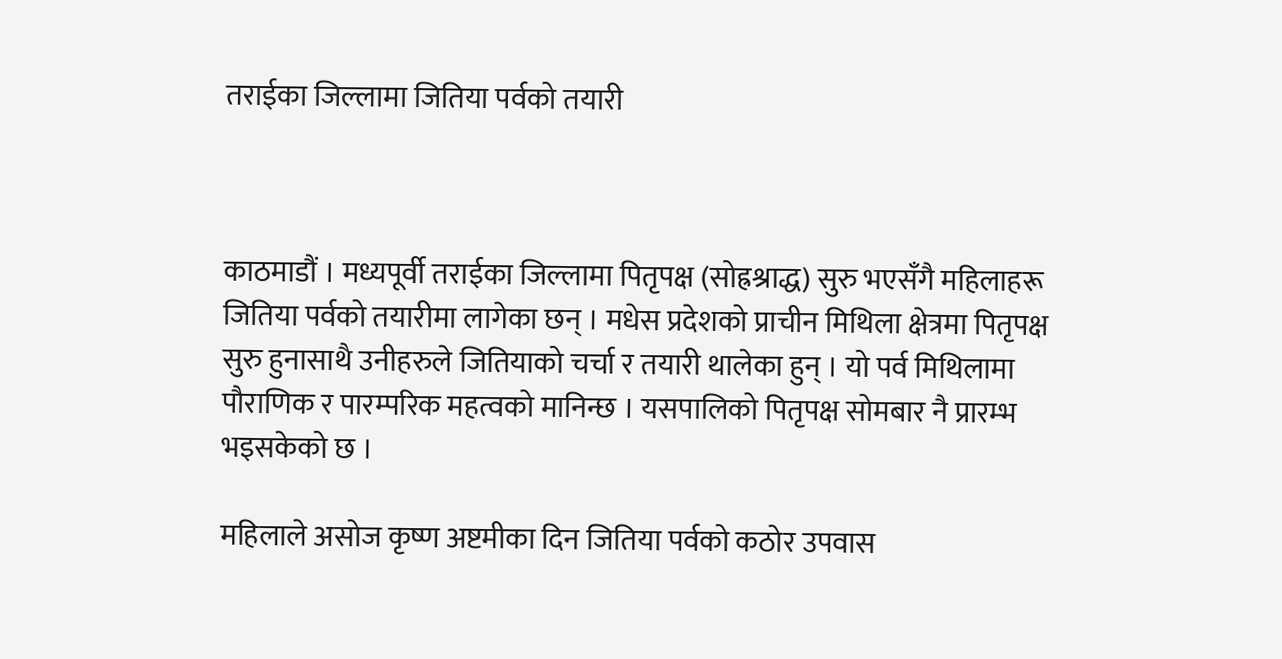तराईका जिल्लामा जितिया पर्वको तयारी



काठमाडौं । मध्यपूर्वी तराईका जिल्लामा पितृपक्ष (सोह्रश्राद्ध) सुरु भएसँगै महिलाहरू जितिया पर्वको तयारीमा लागेका छन् । मधेस प्रदेशको प्राचीन मिथिला क्षेत्रमा पितृपक्ष सुरु हुनासाथै उनीहरुले जितियाको चर्चा र तयारी थालेका हुन् । यो पर्व मिथिलामा पौराणिक र पारम्परिक महत्वको मानिन्छ । यसपालिको पितृपक्ष सोमबार नै प्रारम्भ भइसकेको छ ।

महिलाले असोज कृष्ण अष्टमीका दिन जितिया पर्वको कठोर उपवास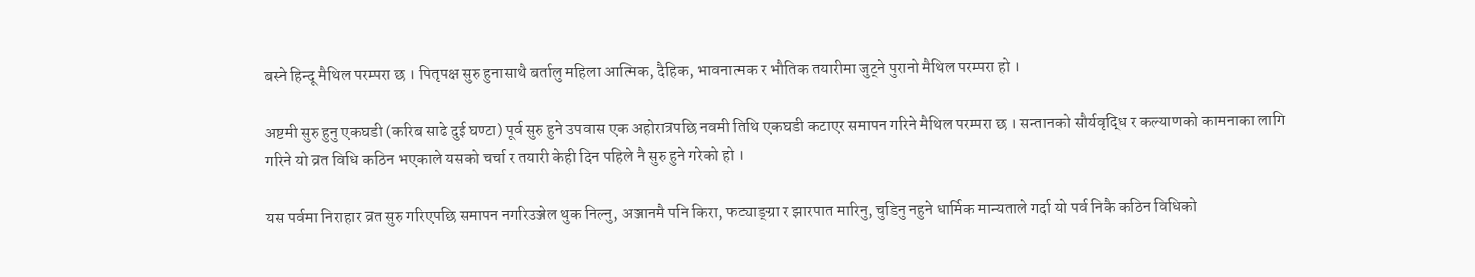बस्ने हिन्दू मैथिल परम्परा छ । पितृपक्ष सुरु हुनासाथै बर्तालु महिला आत्मिक, दैहिक, भावनात्मक र भौतिक तयारीमा जुट्ने पुरानो मैथिल परम्परा हो ।

अष्टमी सुरु हुनु एकघडी (करिब साढे दुई घण्टा) पूर्व सुरु हुने उपवास एक अहोरात्रपछि नवमी तिथि एकघडी कटाएर समापन गरिने मैथिल परम्परा छ । सन्तानको सौर्यवृद्धि र कल्याणको कामनाका लागि गरिने यो व्रत विधि कठिन भएकाले यसको चर्चा र तयारी केही दिन पहिले नै सुरु हुने गरेको हो ।

यस पर्वमा निराहार व्रत सुरु गरिएपछि समापन नगरिउञ्जेल थुक निल्नु, अञ्जानमै पनि किरा, फट्याङ्ग्रा र झारपात मारिनु, चुडिनु नहुने धार्मिक मान्यताले गर्दा यो पर्व निकै कठिन विधिको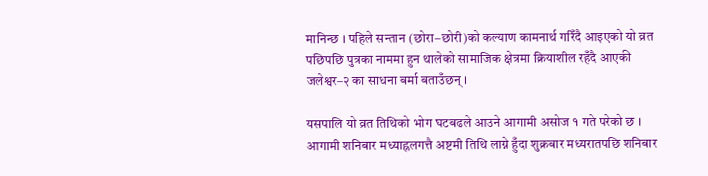मानिन्छ । पहिले सन्तान (छोरा–छोरी)को कल्याण कामनार्थ गरिँदै आइएको यो व्रत पछिपछि पुत्रका नाममा हुन थालेको सामाजिक क्षेत्रमा क्रियाशील रहँदै आएकी जलेश्वर–२ का साधना बर्मा बताउँछन् ।

यसपालि यो व्रत तिथिको भोग घटबढले आउने आगामी असोज १ गते परेको छ । आगामी शनिबार मध्याह्नलगत्तै अष्टमी तिथि लाग्ने हुँदा शुक्रबार मध्यरातपछि शनिबार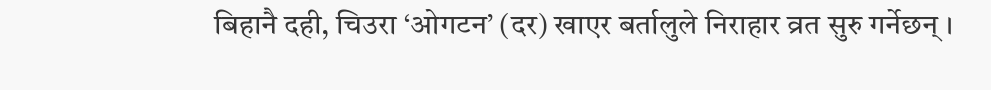बिहानै दही, चिउरा ‘ओगटन’ (दर) खाएर बर्तालुले निराहार व्रत सुरु गर्नेछन् ।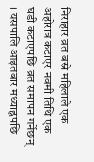निराहार व्रत बस्ने महिलाले एक अहोरात्र कटाएर नवमी तिथि एक घडी कटाएपछि व्रत समापन गर्नेछन् । यसपालि आइतबार मध्याह्नपछि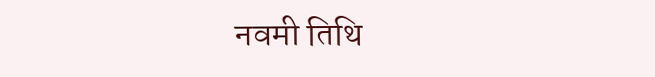नवमी तिथि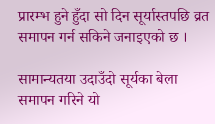प्रारम्भ हुने हुँदा सो दिन सूर्यास्तपछि व्रत समापन गर्न सकिने जनाइएको छ ।

सामान्यतया उदाउँदो सूर्यका बेला समापन गरिने यो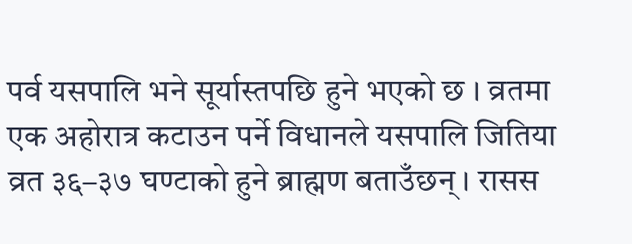पर्व यसपालि भने सूर्यास्तपछि हुने भएको छ । व्रतमा एक अहोरात्र कटाउन पर्ने विधानले यसपालि जितिया व्रत ३६–३७ घण्टाको हुने ब्राह्मण बताउँछन् । रासस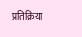प्रतिक्रिया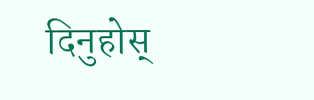दिनुहोस्